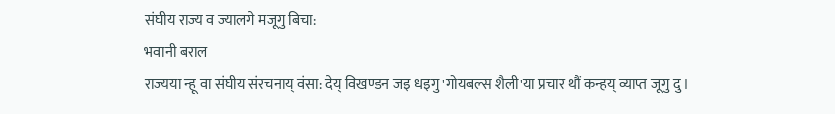संघीय राज्य व ज्यालगे मजूगु बिचा:
भवानी बराल
राज्यया न्हू वा संघीय संरचनाय् वंसा: देय् विखण्डन जइ धइगु 'गोयबल्स शैली'या प्रचार थौं कन्हय् व्याप्त जूगु दु ।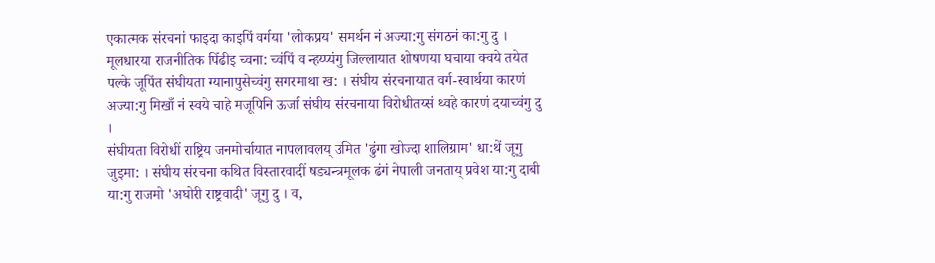एकात्मक संरचनां फाइदा काइपिं वर्गया 'लोकप्रय' समर्थन नं अज्या:गु संगठनं का:गु दु । मूलधारया राजनीतिक पिँढीइ च्वना: च्वंपिं व न्हय्प्यंगु जिल्लायात शोषणया घचाया क्वये तयेत पल्के जूपिंत संघीयता ग्यानापुसेच्वंगु सगरमाथा ख: । संघीय संरचनायात वर्ग-स्वार्थया कारणं अज्या:गु मिखाँ नं स्वये चाहे मजूपिनि ऊर्जा संघीय संरचनाया विरोधीतय्सं थ्वहे कारणं दयाच्वंगु दु ।
संघीयता विरोधीं राष्ट्रिय जनमोर्चायात नापलावलय् उमित 'ढुंगा खोज्दा शालिग्राम' धा:थें जूगु जुइमा: । संघीय संरचना कथित विस्तारवादीं षड्यन्त्रमूलक ढंगं नेपाली जनताय् प्रवेश या:गु दाबी या:गु राजमो 'अघोरी राष्ट्रवादी' जूगु दु । व,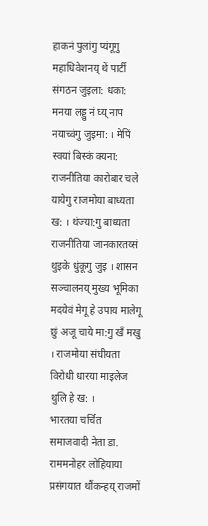हाकनं पुलांगु प्यंगूगु महाधिवेशनय् थें पार्टी संगठन जुइला: धका: मनया लड्डु नं घ्य् नाप नयाच्वंगु जुइमा: । मेपिं स्वयां बिस्कं क्यना: राजनीतिया कारोबार चले यायेगु राजमोया बाध्यता ख: । थंज्या:गु बाध्यता राजनीतिया जानकारतय्सं थुइके धुंकूगु जुइ । शासन सञ्चालनय् मुख्य भूमिका मदयेवं मेगू हे उपाय मालेगू छुं अजू चाये मा:गु खँ मखु । राजमोया संघीयता विरोधी धारया माइलेज थुलि हे ख: ।
भारतया चर्चित समाजवादी नेता डा. राममनोहर लोहियाया प्रसंगयात थौंकन्हय् राजमों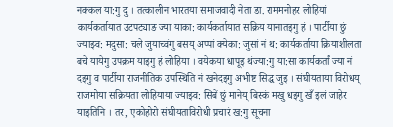नक्कल या:गु दु । तत्कालीन भारतया समाजवादी नेता डा. राममनोहर लोहियां कार्यकर्तायात उटपट्याङ ज्या याका: कार्यकर्तायात सक्रिय यानातइगु हं । पार्टीया छुं ज्याझ्व: मदुसा: चले जुयाच्वंगु बसय् अप्पां क्येका: जुसां नं थ: कार्यकर्ताया क्रियाशीलता बचे यायेगु उपक्रम याइगु हं लोहिया । वयेकया धापूइ थंज्या:गु या:सा कार्यकर्तां ज्या नं दइगु व पार्टीया राजनीतिक उपस्थिति नं खनेदइगु अभीष्ट सिद्ध जुइ । संघीयताया विरोधय् राजमोया सक्रियता लोहियाया ज्याझ्व: सिबें छुं मानेय् बिस्कं मखु धइगु खँ इलं जाहेर याइतिनि । तर, एकोहोरो संघीयताविरोधी प्रचारं ख:गु सूचना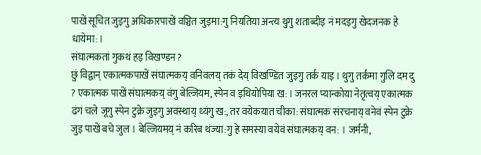पाखें सूचित जुइगु अधिकारपाखें वञ्चित जुइमा:गु नियतिया अन्त्य थुगु शताब्दीइ नं मदइगु खेदजनक हे धायेमा: ।
संघात्मकतां गुकथं हइ विखण्डन ?
छुं विद्वान् एकात्मकपाखें संघात्मकय् वनिवलय् तकं देय् विखण्डित जुइगु तर्क याइ । थुगु तर्कमा गुलि दम दु ? एकात्मक पाखें संघात्मकय् वंगु बेल्जियम, स्पेन व इथियोपिया ख: । जनरल प्यान्कोया नेतृत्वय् एकात्मक ढंगं चले जूगु स्पेन टुक्रे जुइगु अवस्थाय् थ्यंगु ख:, तर वयेकयात चीका: संघात्मक संरचनाय् वनेवं स्पेन टुक्रे जुइ पाखें बचे जुल । बेल्जियमय् नं करिब थंज्या:गु हे समस्या वयेवं संघात्मकय् वन: । जर्मनी,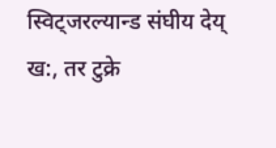स्विट्जरल्यान्ड संघीय देय् ख:, तर टुक्रे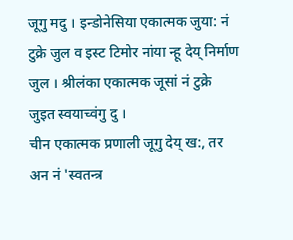जूगु मदु । इन्डोनेसिया एकात्मक जुया: नं टुक्रे जुल व इस्ट टिमोर नांया न्हू देय् निर्माण जुल । श्रीलंका एकात्मक जूसां नं टुक्रे जुइत स्वयाच्वंगु दु ।
चीन एकात्मक प्रणाली जूगु देय् ख:, तर अन नं 'स्वतन्त्र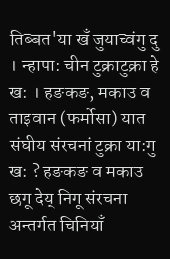तिब्बत'या खँ जुयाच्वंगु दु । न्हापा: चीन टुक्राटुक्रा हे ख: । हङकङ, मकाउ व ताइवान (फर्मोसा) यात संघीय संरचनां टुक्रा या:गु ख: ? हङकङ व मकाउ छगू देय् निगू संरचना अन्तर्गत चिनियाँ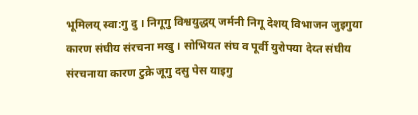भूमिलय् स्वा:गु दु । निगूगु विश्वयुद्धय् जर्मनी निगू देशय् विभाजन जुइगुया कारण संघीय संरचना मखु । सोभियत संघ व पूर्वी युरोपया देय्त संघीय संरचनाया कारण टुक्रे जूगु दसु पेस याइगु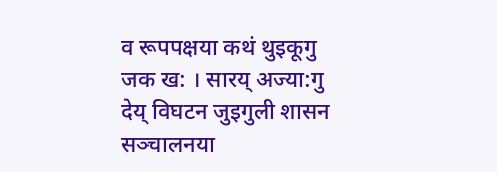व रूपपक्षया कथं थुइकूगु जक ख: । सारय् अज्या:गु देय् विघटन जुइगुली शासन सञ्चालनया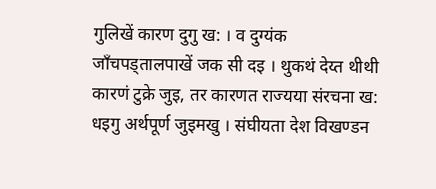गुलिखें कारण दुगु ख: । व दुग्यंक जाँचपड्तालपाखें जक सी दइ । थुकथं देय्त थीथी कारणं टुक्रे जुइ, तर कारणत राज्यया संरचना ख: धइगु अर्थपूर्ण जुइमखु । संघीयता देश विखण्डन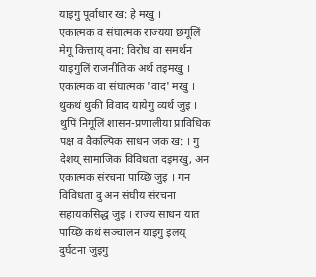याइगु पूर्वाधार ख: हे मखु ।
एकात्मक व संघात्मक राज्यया छगूलिं मेगू कित्ताय् वना: विरोध वा समर्थन याइगुलिं राजनीतिक अर्थ तइमखु । एकात्मक वा संघात्मक 'वाद' मखु । थुकथं थुकी विवाद यायेगु व्यर्थ जुइ । थुपिं निगूलिं शासन-प्रणालीया प्राविधिक पक्ष व वैकल्पिक साधन जक ख: । गु देशय् सामाजिक विविधता दइमखु, अन एकात्मक संरचना पाय्छि जुइ । गन विविधता दु अन संघीय संरचना सहायकसिद्ध जुइ । राज्य साधन यात पाय्छि कथं सञ्चालन याइगु इलय् दुर्घटना जुइगु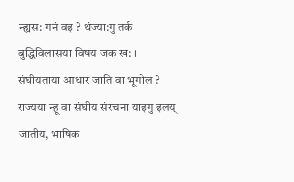न्ह्यस: गनं वइ ? थंज्या:गु तर्क बुद्धिविलासया विषय जक ख: ।
संघीयताया आधार जाति वा भूगोल ?
राज्यया न्हू वा संघीय संरचना याइगु इलय् जातीय, भाषिक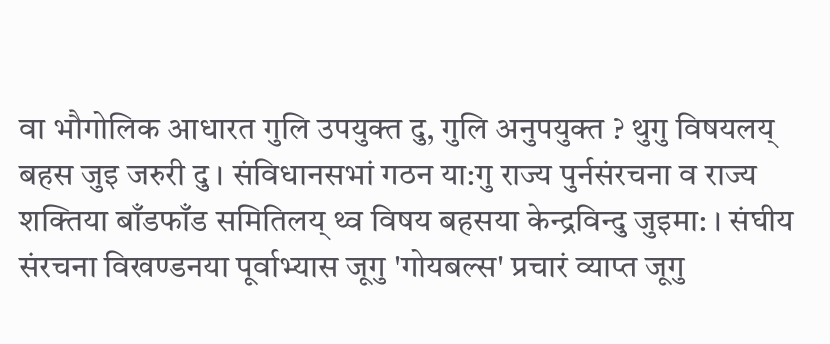वा भौगोलिक आधारत गुलि उपयुक्त दु, गुलि अनुपयुक्त ? थुगु विषयलय् बहस जुइ जरुरी दु । संविधानसभां गठन या:गु राज्य पुर्नसंरचना व राज्य शक्तिया बाँडफाँड समितिलय् थ्व विषय बहसया केन्द्रविन्दु जुइमा: । संघीय संरचना विखण्डनया पूर्वाभ्यास जूगु 'गोयबल्स' प्रचारं व्याप्त जूगु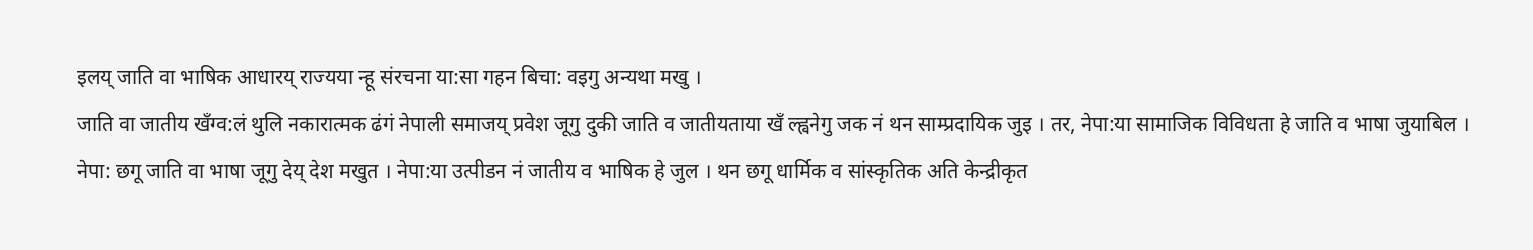इलय् जाति वा भाषिक आधारय् राज्यया न्हू संरचना या:सा गहन बिचा: वइगु अन्यथा मखु ।
जाति वा जातीय खँग्व:लं थुलि नकारात्मक ढंगं नेपाली समाजय् प्रवेश जूगु दुकी जाति व जातीयताया खँ ल्ह्वनेगु जक नं थन साम्प्रदायिक जुइ । तर, नेपा:या सामाजिक विविधता हे जाति व भाषा जुयाबिल । नेपा: छगू जाति वा भाषा जूगु देय् देश मखुत । नेपा:या उत्पीडन नं जातीय व भाषिक हे जुल । थन छगू धार्मिक व सांस्कृतिक अति केन्द्रीकृत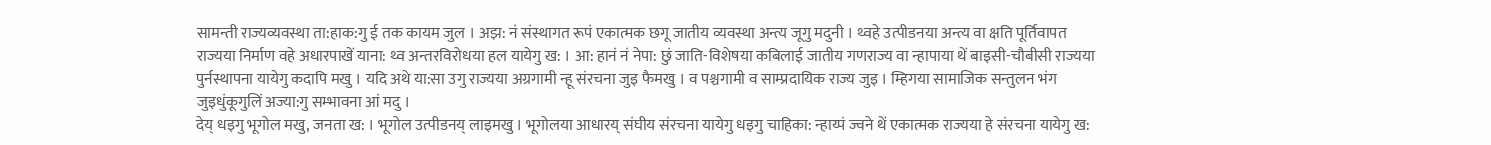सामन्ती राज्यव्यवस्था ता:हाक:गु ई तक कायम जुल । अझ: नं संस्थागत रूपं एकात्मक छगू जातीय व्यवस्था अन्त्य जूगु मदुनी । थ्वहे उत्पीडनया अन्त्य वा क्षति पूर्तिवापत राज्यया निर्माण वहे अधारपाखें याना: थ्व अन्तरविरोधया हल यायेगु ख: । आ: हानं नं नेपा: छुं जाति-विशेषया कबिलाई जातीय गणराज्य वा न्हापाया थें बाइसी-चौबीसी राज्यया पुर्नस्थापना यायेगु कदापि मखु । यदि अथे या:सा उगु राज्यया अग्रगामी न्हू संरचना जुइ फैमखु । व पश्चगामी व साम्प्रदायिक राज्य जुइ । म्हिगया सामाजिक सन्तुलन भंग जुइधुंकूगुलिं अज्या:गु सम्भावना आं मदु ।
देय् धइगु भूगोल मखु, जनता ख: । भूगोल उत्पीडनय् लाइमखु । भूगोलया आधारय् संघीय संरचना यायेगु धइगु चाहिका: न्हाय्पं ज्वने थें एकात्मक राज्यया हे संरचना यायेगु ख: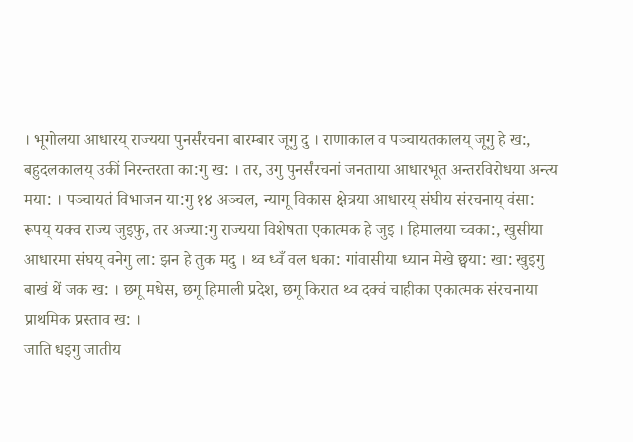। भूगोलया आधारय् राज्यया पुनर्संरचना बारम्बार जूगु दु । राणाकाल व पञ्चायतकालय् जूगु हे ख:, बहुदलकालय् उकीं निरन्तरता का:गु ख: । तर, उगु पुनर्संरचनां जनताया आधारभूत अन्तरविरोधया अन्त्य मया: । पञ्चायतं विभाजन या:गु १४ अञ्चल, न्यागू विकास क्षेत्रया आधारय् संघीय संरचनाय् वंसा: रूपय् यक्व राज्य जुइफु, तर अज्या:गु राज्यया विशेषता एकात्मक हे जुइ । हिमालया च्वका:, खुसीया आधारमा संघय् वनेगु ला: झन हे तुक मदु । थ्व ध्वँ वल धका: गांवासीया ध्यान मेखे छ्वया: खा: खुइगु बाखं थें जक ख: । छगू मधेस, छगू हिमाली प्रदेश, छगू किरात थ्व दक्वं चाहीका एकात्मक संरचनाया प्राथमिक प्रस्ताव ख: ।
जाति धइगु जातीय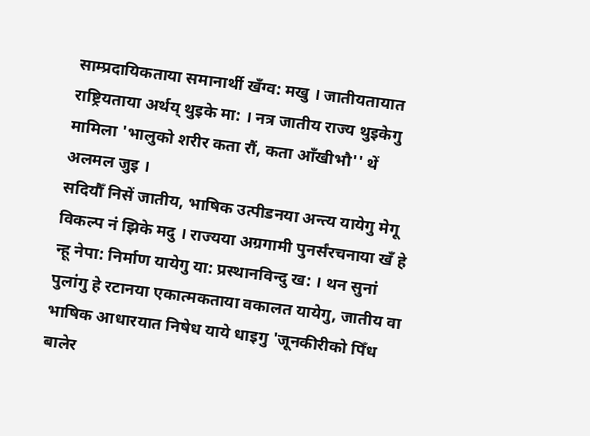साम्प्रदायिकताया समानार्थी खँग्व: मखु । जातीयतायात राष्ट्रियताया अर्थय् थुइके मा: । नत्र जातीय राज्य थुइकेगु मामिला 'भालुको शरीर कता रौं, कता आँखीभौ'' थें अलमल जुइ ।
सदियौँ निसें जातीय, भाषिक उत्पीडनया अन्त्य यायेगु मेगू विकल्प नं झिके मदु । राज्यया अग्रगामी पुनर्संरचनाया खँ हे न्हू नेपा: निर्माण यायेगु या: प्रस्थानविन्दु ख: । थन सुनां पुलांगु हे रटानया एकात्मकताया वकालत यायेगु, जातीय वा भाषिक आधारयात निषेध याये धाइगु 'जूनकीरीको पिँध बालेर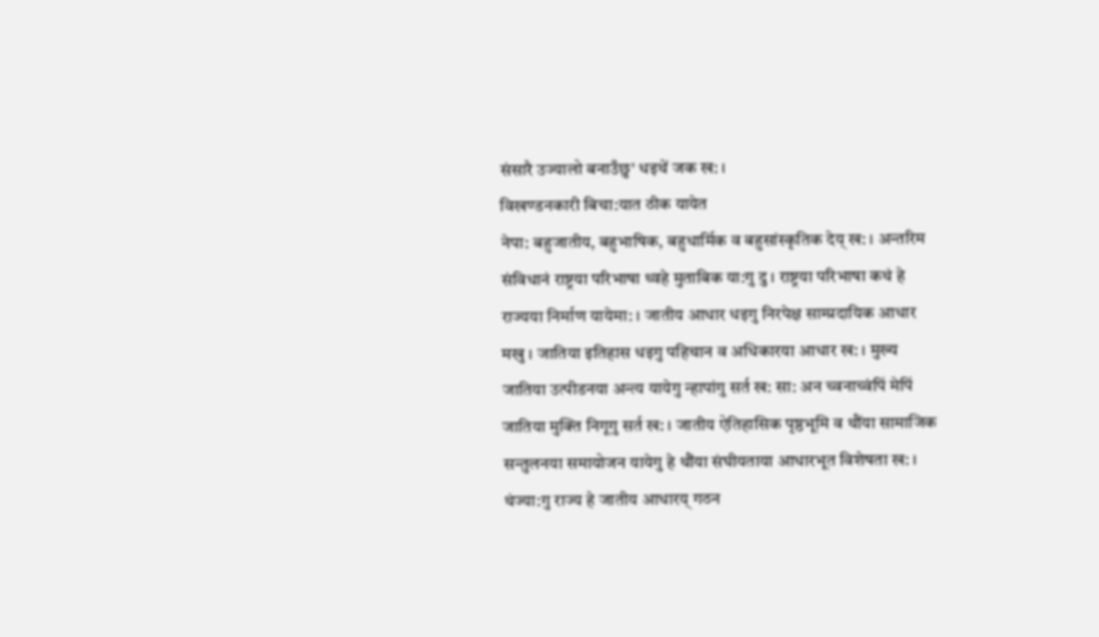संसारै उज्यालो बनाउँछु' धइथें जक ख: ।
विखण्डनकारी बिचा:यात ठीक यायेत
नेपा: बहुजातीय, बहुभाषिक, बहुधार्मिक व बहुसांस्कृतिक देय् ख: । अन्तरिम संविधानं राष्ट्रया परिभाषा थ्वहे मुताबिक या:गु दु । राष्ट्रया परिभाषा कथं हे राज्यया निर्माण यायेमा: । जातीय आधार धइगु निरपेक्ष साम्प्रदायिक आधार मखु । जातिया इतिहास धइगु पहिचान व अधिकारया आधार ख: । मुख्य जातिया उत्पीडनया अन्त्य यायेगु न्हापांगु सर्त ख: सा: अन च्वनाच्वंपिं मेपिं जातिया मुक्ति निगूगु सर्त ख: । जातीय ऐतिहासिक पृष्ठभूमि व थौंया सामाजिक सन्तुलनया समायोजन यायेगु हे थौंया संघीयताया आधारभूत विशेषता ख: । थंज्या:गु राज्य हे जातीय आधारय् गठन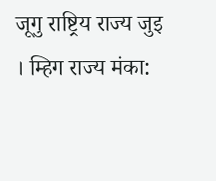जूगु राष्ट्रिय राज्य जुइ । म्हिग राज्य मंका: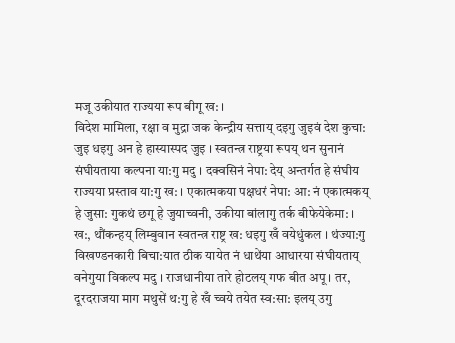मजू उकीयात राज्यया रूप बीगू ख: ।
विदेश मामिला, रक्षा व मुद्रा जक केन्द्रीय सत्ताय् दइगु जुइवं देश कुचा: जुइ धइगु अन हे हास्यास्पद जुइ । स्वतन्त्र राष्ट्रया रूपय् थन सुनानं संघीयताया कल्पना या:गु मदु । दक्वसिनं नेपा: देय् अन्तर्गत हे संघीय राज्यया प्रस्ताव या:गु ख: । एकात्मकया पक्षधरं नेपा: आ: नं एकात्मकय् हे जुसा: गुकथं छगू हे जुयाच्वनी, उकीया बांलागु तर्क बीफेयेकेमा: ।
ख:, थौंकन्हय् लिम्बुवान स्वतन्त्र राष्ट्र ख: धइगु खँ वयेधुंकल । थंज्या:गु विखण्डनकारी बिचा:यात ठीक यायेत नं धाथेंया आधारया संघीयताय् वनेगुया विकल्प मदु । राजधानीया तारे होटलय् गफ बीत अपू । तर, दूरदराजया माग मथुसें थ:गु हे खँ च्वये तयेत स्व:सा: इलय् उगु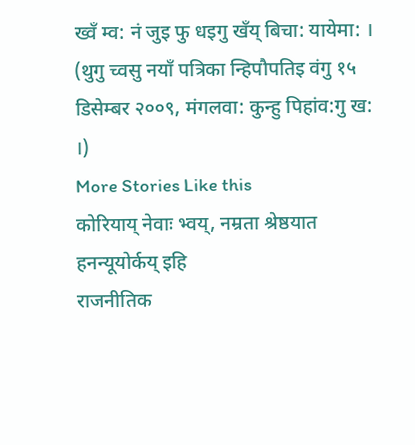ख्वँ म्व: नं जुइ फु धइगु खँय् बिचा: यायेमा: ।
(थुगु च्वसु नयाँ पत्रिका न्हिपौपतिइ वंगु १५ डिसेम्बर २००९, मंगलवा: कुन्हु पिहांव:गु ख: ।)
More Stories Like this
कोरियाय् नेवाः भ्वय्, नम्रता श्रेष्ठयात हनन्यूयोर्कय् इहि
राजनीतिक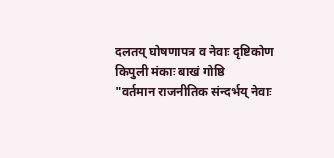दलतय् घोषणापत्र व नेवाः दृष्टिकोण
किपुली मंकाः बाखं गोष्ठि
"वर्तमान राजनीतिक संन्दर्भय् नेवाः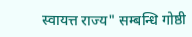स्वायत्त राज्य" सम्बन्धि गोष्ठी